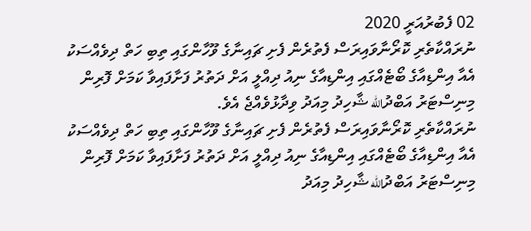02 ފެބުރުއަރީ 2020
ނުރައްކާތެރި ކޮރޯނާވައިރަސް ފެތުރެން ފެށި ޗައިނާގެ ވޫހާންގައި ތިބި ހަތް ދިވެއްސަކު އެއާ އިންޑިއާގެ ބޯޓެއްގައި އިންޑިއާގެ ނިއު ދިއްލީ އަށް ދަތުރު ފަށާފައިވާ ކަމަށް ފޮރިން މިނިސްޓަރު އަބްދުالله ޝާހިދު މިއަދު ވިދާޅުވެއްޖެ އެވެ.
ނުރައްކާތެރި ކޮރޯނާވައިރަސް ފެތުރެން ފެށި ޗައިނާގެ ވޫހާންގައި ތިބި ހަތް ދިވެއްސަކު އެއާ އިންޑިއާގެ ބޯޓެއްގައި އިންޑިއާގެ ނިއު ދިއްލީ އަށް ދަތުރު ފަށާފައިވާ ކަމަށް ފޮރިން މިނިސްޓަރު އަބްދުالله ޝާހިދު މިއަދު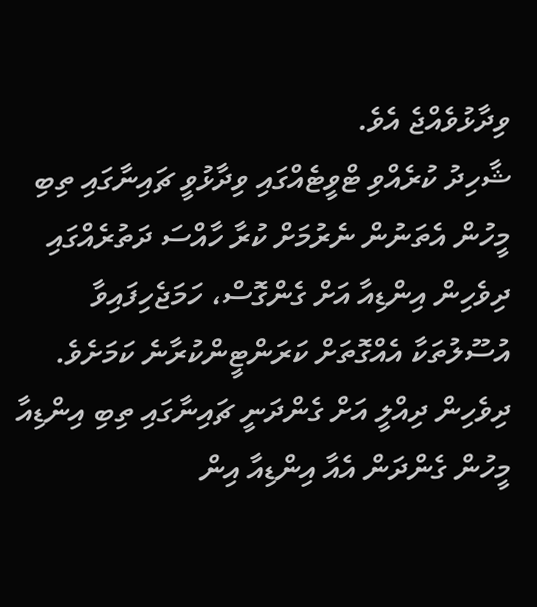ވިދާޅުވެއްޖެ އެވެ.
ޝާހިދު ކުރެއްވި ޓްވީޓެއްގައި ވިދާޅުވީ ޗައިނާގައި ތިބި މީހުން އެތަނުން ނެރުމަށް ކުރާ ހާއްސަ ދަތުރެއްގައި ދިވެހިން އިންޑިއާ އަށް ގެންގޮސް، ހަމަޖެހިފައިވާ އުސޫލުތަކާ އެއްގޮތަށް ކަރަންޓީންކުރާނެ ކަމަށެވެ. ދިވެހިން ދިއްލީ އަށް ގެންދަނީ ޗައިނާގައި ތިބި އިންޑިއާ މީހުން ގެންދަން އެއާ އިންޑިއާ އިން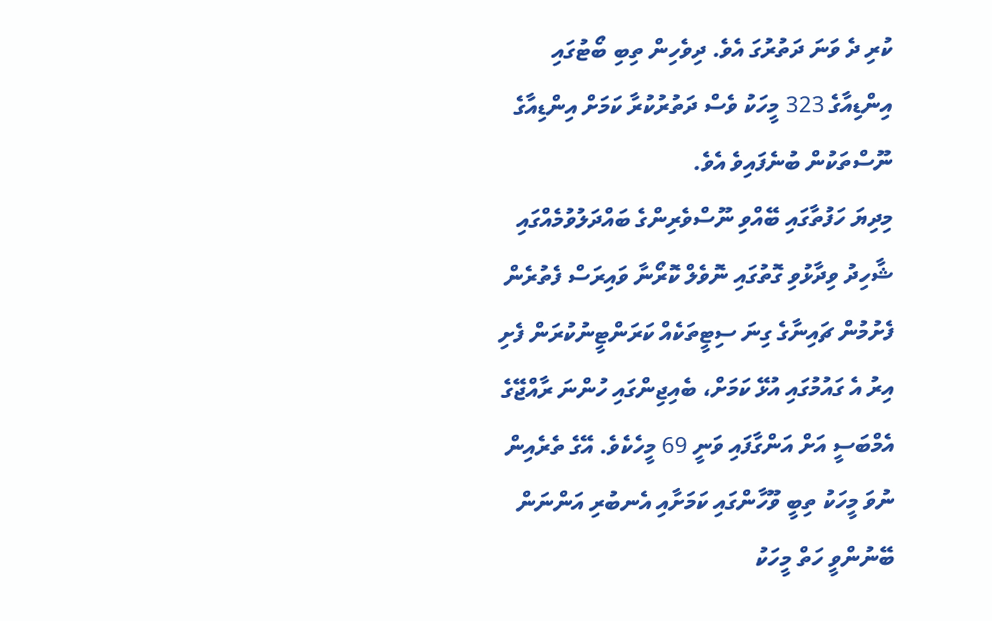ކުރި ދެ ވަނަ ދަތުރުގަ އެވެ. ދިވެހިން ތިބި ބޯޓުގައި އިންޑިއާގެ 323 މީހަކު ވެސް ދަތުރުކުރާ ކަމަށް އިންޑިއާގެ ނޫސްތަކުން ބުނެފައިވެ އެވެ.
މިދިޔަ ހަފުތާގައި ބޭއްވި ނޫސްވެރިންގެ ބައްދަލުވުމެއްގައި ޝާހިދު ވިދާޅުވި ގޮތުގައި ނޮވެލް ކޮރޯނާ ވައިރަސް ފެތުރެން ފެށުމުން ޗައިނާގެ ގިނަ ސިޓީތަކެއް ކަރަންޓީނުކުރަން ފެށި އިރު އެ ގައުމުގައި އުޅޭ ކަމަށް، ބެއިޖިންގައި ހުންނަ ރާއްޖޭގެ އެމްބަސީ އަށް އަންގާފައި ވަނީ 69 މީހެކެވެ. އޭގެ ތެރެއިން ނުވަ މީހަކު ތިބީ ވޫހާންގައި ކަމަށާއި އެނބުރި އަންނަން ބޭނުންވީ ހަތް މީހަކު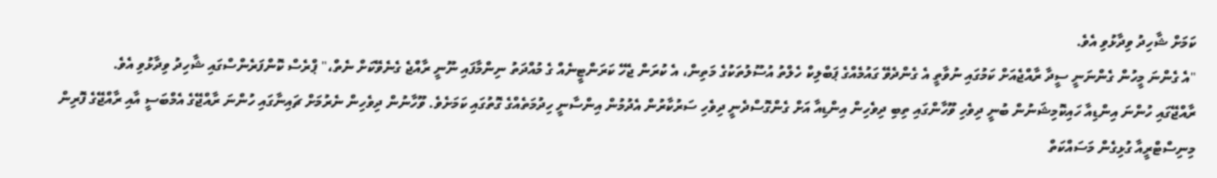ކަމަށް ޝާހިދު ވިދާޅުވި އެވެ.
"އެ ގެންނަ މީހުން ގެންނަނީ ސީދާ ރާއްޖެއަށް ކަމުގައި ނުވާތީ އެ ގެންދެވޭ ގައުމެއްގެ ޕަބްލިކް ހެލްތު އުސޫލުތަކުގެ މަތިން، އެ ކުރަން ޖެހޭ ކަރަންޓީނެއް ގެ މުއްދަތު ނިންމާފައި ނޫނީ ރާއްޖެ ގެނެވޭކަށް ނެތް،" ޕްރެސް ކޮންފަރެންސްގައި ޝާހިދު ވިދާޅުވި އެވެ.
ރާއްޖޭގައި ހުންނަ އިންޑިއާ ހައިކޮމިޝަނުން ބުނީ ދިވެހި ވޫހާންގައި ތިބި ދިވެހިން އިންޑިއާ އަށް ގެންގޮސްދެނީ ދިވެހި ސަރުކާރުން އެދުމުން އިންސާނީ ހިދުމަތެއްގެ ގޮތުގައި ކަމަށެވެ. ވޫހާނުން ދިވެހިން ނެރުމަށް ޗައިނާގައި ހުންނަ ރާއްޖޭގެ އެމްބަސީ އާއި ރާއްޖޭގެ ފޮރިން މިނިސްޓްރީއާ ގުޅިގެން މަސައްކަތް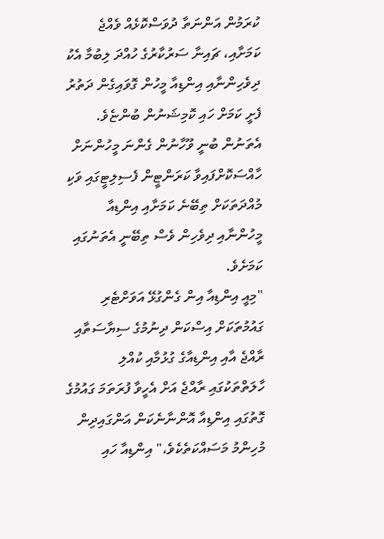ކުރަމުން އަންނަތާ ދުވަސްކޮޅެއް ވެއްޖެ ކަމަށާއި، ޗައިނާ ސަރުކާރުގެ ހުއްދަ ލިބުމާ އެކު ދިވެހިންނާއި އިންޑިއާ މީހުން ގޮވައިގެން ދަތުރު ފެށީ ކަމަށް ހައި ކޮމިޝަނުން ބުންޏެވެ. އެތަނުން ބުނީ ވޫހާނުން ގެންނަ މީހުންނަށް ހާއްސަކޮށްފައިވާ ކަރަންޓީން ފެސިލިޓީގައި ވަކި މުއްދަތަކަށް ތިބޭނެ ކަމަށާއި އިންޑިއާ މީހުންނާއި ދިވެހިން ވެސް ތިބޭނީ އެތަނުގައި ކަމަށެވެ.
"މިއީ އިންޑިއާ އިން ގެންގުޅޭ އަވަށްޓެރި ގައުމުތަކަށް އިސްކަން ދިނުމުގެ ސިޔާސަތާއި ރާއްޖެ އާއި އިންޑިއާގެ ގުޅުމާއި ކުއްލި ހާލަތްތަކުގައި ރާއްޖެ އަށް އެހީވާ ފުރަތަމަ ގައުމުގެ ގޮތުގައި އިންޑިއާ އޮންނާނެކަން އަންގައިދިން މުހިންމު މަސައްކަތެކެވެ،" އިންޑިއާ ހައި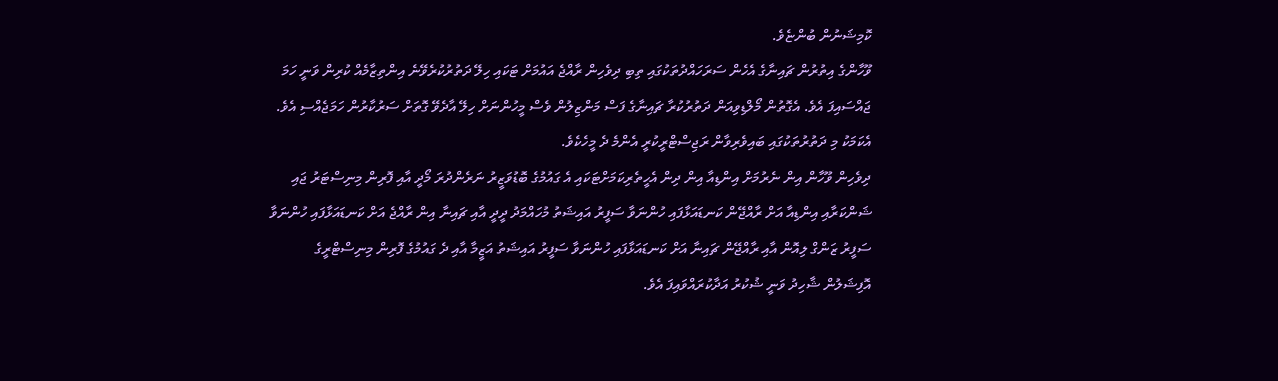ކޮމިޝަނުން ބުންޏެވެ.
ވޫހާންގެ އިތުރުން ޗައިނާގެ އެހެން ސަރަހައްދުތަކުގައި ތިބި ދިވެހިން ރާއްޖެ އައުމަށް ޓަކައި ހިލޭ ދަތުރުކުރެވޭނެ އިންތިޒާމެއް ކުރިން ވަނީ ހަމަ ޖައްސައިފަ އެވެ. އެގޮތުން މޯލްޑިވިއަން ދަތުރުކުރާ ޗައިނާގެ ފަސް މަންޒިލުން ވެސް މީހުންނަށް ހިލޭ އާދެވޭ ގޮތަށް ސަރުކާރުން ހަމަޖެއްސި އެވެ. އެކަމަކު މި ދަތުރުތަކުގައި ބައިވެރިވާން ރަޖިސްޓްރީކުރީ އެންމެ ދެ މީހެކެވެ.
ދިވެހިން ވޫހާން އިން ނެރުމަށް އިންޑިއާ އިން ދިން އެހީތެރިކަމަށްޓަކައި އެ ގައުމުގެ ބޮޑުވަޒީރު ނަރެންދުރަ މޯދީ އާއި ފޮރިން މިނިސްޓަރު ޖައި ޝަންކަރާއި އިންޑިއާ އަށް ރާއްޖޭން ކަނޑައަޅާފައި ހުންނަވާ ސަފީރު އައިޝަތު މުހައްމަދު ދީދީ އާއި ޗައިނާ އިން ރާއްޖެ އަށް ކަނޑައަޅާފައި ހުންނަވާ ސަފީރު ޒަންގް ލިއޮން އާއި ރާއްޖޭން ޗައިނާ އަށް ކަނޑައަޅާފައި ހުންނަވާ ސަފީރު އައިޝަތު އަޒީމާ އާއި ދެ ގައުމުގެ ފޮރިން މިނިސްޓްރީގެ އޮފިޝަލުން ޝާހިދު ވަނީ ޝުކުރު އަދާކުރައްވައިފަ އެވެ.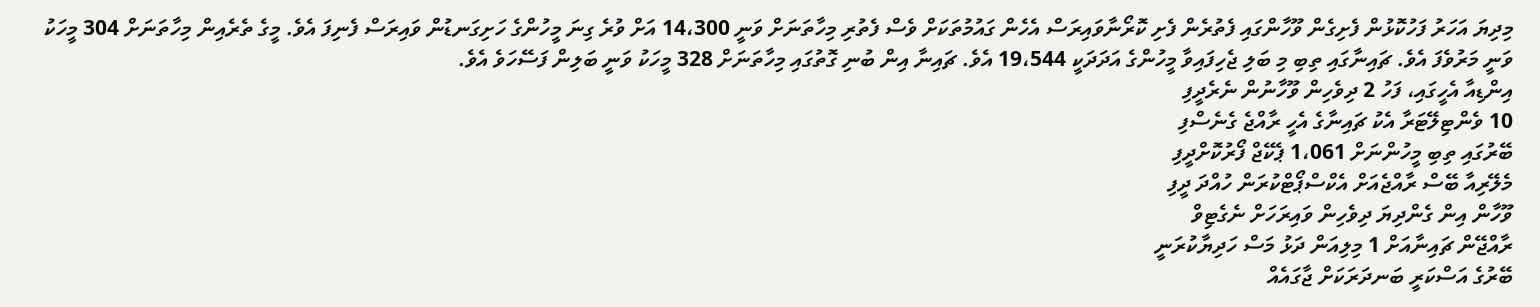މިދިޔަ އަހަރު ފަހުކޮޅުން ފެށިގެން ވޫހާންގައި ފެތުރެން ފެށި ކޮރޯނާވައިރަސް އެހެން ގައުމުތަކަށް ވެސް ފެތުރި މިހާތަނަށް ވަނީ 14،300 އަށް ވުރެ ގިނަ މީހުންގެ ހަށިގަނޑުން ވައިރަސް ފެނިފަ އެވެ. މީގެ ތެރެއިން މިހާތަނަށް 304 މީހަކު ވަނީ މަރުވެފަ އެވެ. ޗައިނާގައި ތިބި މި ބަލި ޖެހިފައިވާ މީހުންގެ އަދަދަކީ 19،544 އެވެ. ޗައިނާ އިން ބުނި ގޮތުގައި މިހާތަނަށް 328 މީހަކު ވަނީ ބަލިން ފަސޭހަވެ އެވެ.
އިންޑިއާ އެހީގައި، ފަހު 2 ދިވެހިން ވޫހާނުން ނެރެދީފި
10 ވެންޓިލޭޓަރާ އެކު ޗައިނާގެ އެހީ ރާއްޖެ ގެނެސްފި
ބޭރުގައި ތިބި މީހުންނަށް 1،061 ޕެކޭޖް ފޯރުކޮށްދީފި
މެލޭރިއާ ބޭސް ރާއްޖެއަށް އެކްސްޕޯޓްކުރަން ހުއްދަ ދީފި
ވޫހާން އިން ގެންދިޔަ ދިވެހިން ވައިރަހަށް ނެގެޓިވް
ރާއްޖޭން ޗައިނާއަށް 1 މިލިއަން ދަޅު މަސް ހަދިޔާކުރަނީ
ބޭރުގެ އަސްކަރީ ބަނދަރަކަށް ޖާގައެއް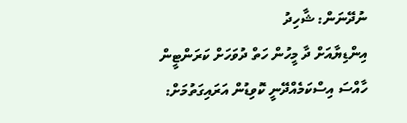ނުދޭނަން: ޝާހިދު
އިންޑިޔާއަށް ދާ މީހުން ހަތް ދުވަހަށް ކަރަންޓީން
ހާއްސަ އިސްކަމެއްދޭނީ ކޮވިޑުން އަރައިގަތުމަށް: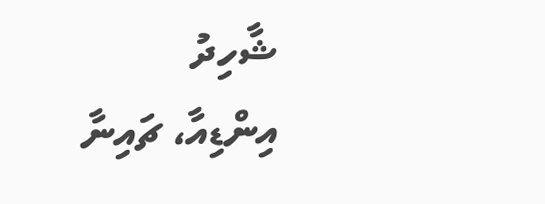ޝާހިދު
އިންޑިއާ، ޗައިނާ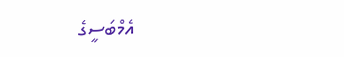އެމްބަސީގެ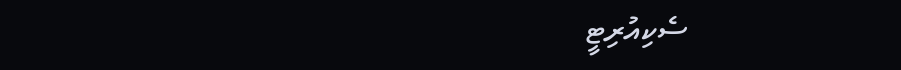ސެކިއުރިޓީ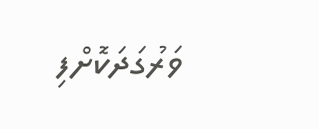ވަރުގަދަކޮށްފި